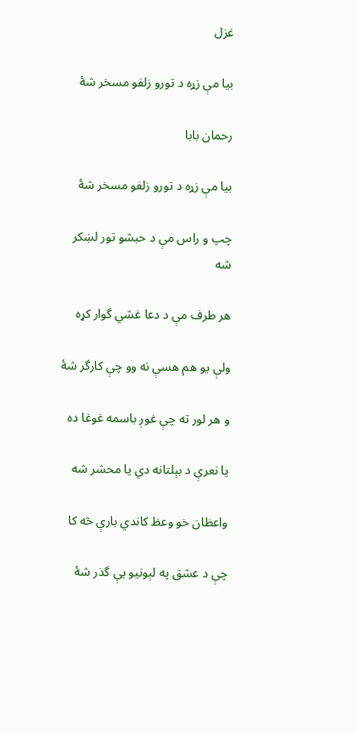غزل

بيا مې زړه د تورو زلفو مسخر شۀ

رحمان بابا

بيا مې زړه د تورو زلفو مسخر شۀ

چپ و راس مې د حبشو تور لښکر شه

هر طرف مې د دعا غشي گوار کړه

ولې يو هم هسې نه وو چې کارگر شۀ

و هر لور ته چې غوږ باسمه غوغا ده

يا نعرې د بېلتانه دي يا محشر شه

واعظان خو وعظ کاندي بارې څه کا

چې د عشق په لېونيو يې گذر شۀ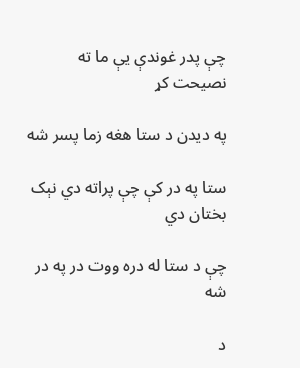چې پدر غوندې يې ما ته نصيحت کړ

په ديدن د ستا هغه زما پسر شه

ستا په در کې چې پراته دي نېک بختان دي

چې د ستا له دره ووت در په در شه

د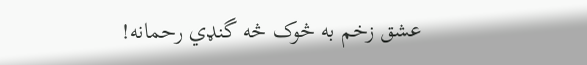عشق زخم به څوک څه گنډي رحمانه!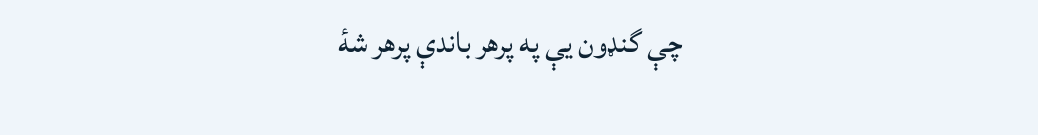چې گنډون يې په پرهر باندې پرهر شۀ